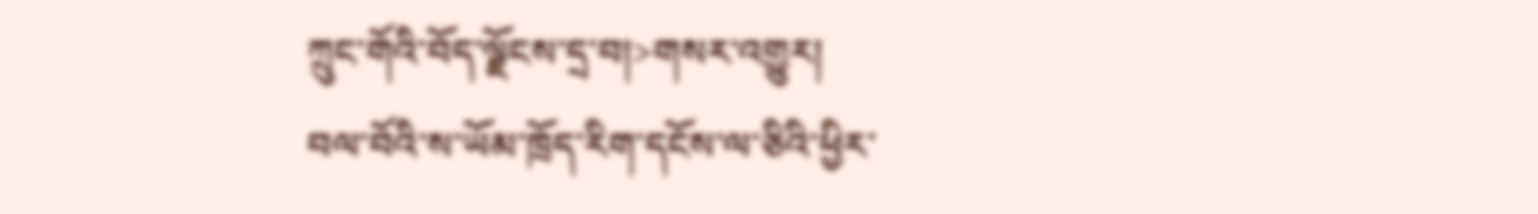ཀྲུང་གོའི་བོད་ལྗོངས་དྲ་བ།>གསར་འགྱུར།
བལ་བོའི་ས་ཡོམ་ཁྲོད་རིག་དངོས་ལ་ཅིའི་ཕྱིར་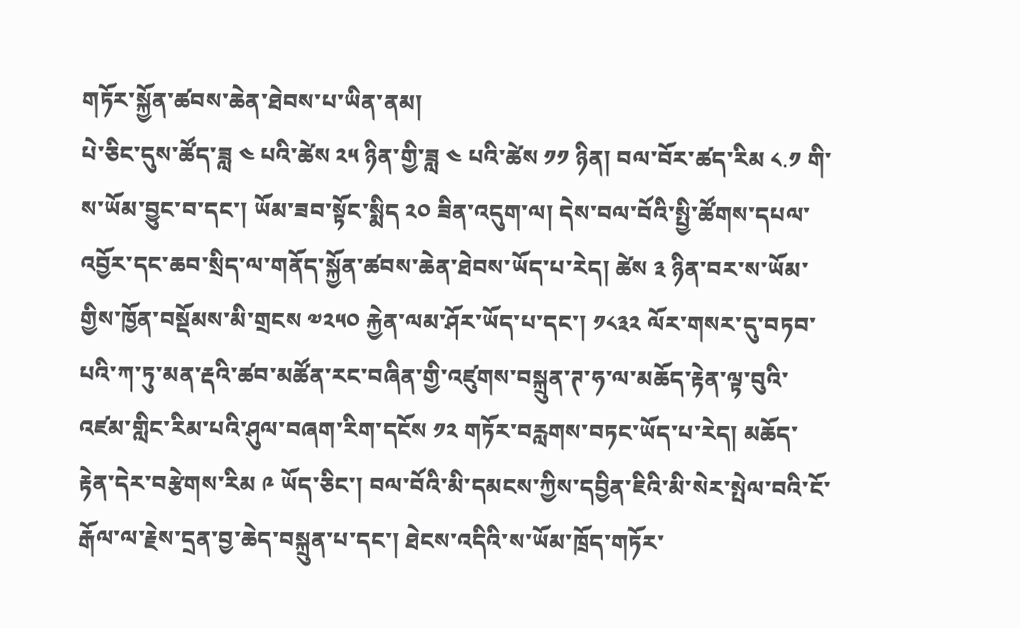གཏོར་སྐྱོན་ཚབས་ཆེན་ཐེབས་པ་ཡིན་ནམ།
པེ་ཅིང་དུས་ཚོད་ཟླ ༤ པའི་ཚེས ༢༥ ཉིན་གྱི་ཟླ ༤ པའི་ཚེས ༡༡ ཉིན། བལ་བོར་ཚད་རིམ ༨.༡ གི་ས་ཡོམ་བྱུང་བ་དང་། ཡོམ་ཟབ་སྟོང་སྨིད ༢༠ ཟིན་འདུག་ལ། དེས་བལ་བོའི་སྤྱི་ཚོགས་དཔལ་འབྱོར་དང་ཆབ་སྲིད་ལ་གནོད་སྐྱོན་ཚབས་ཆེན་ཐེབས་ཡོད་པ་རེད། ཚེས ༣ ཉིན་བར་ས་ཡོམ་གྱིས་ཁྱོན་བསྡོམས་མི་གྲངས ༧༢༥༠ རྐྱེན་ལམ་ཤོར་ཡོད་པ་དང་། ༡༨༣༢ ལོར་གསར་དུ་བཏབ་པའི་ཀ་ཏུ་མན་རྡའི་ཚབ་མཚོན་རང་བཞིན་གྱི་འཛུགས་བསྐྲུན་ཊ་ཧ་ལ་མཆོད་རྟེན་ལྟ་བུའི་འཛམ་གླིང་རིམ་པའི་ཤུལ་བཞག་རིག་དངོས ༡༢ གཏོར་བརླགས་བཏང་ཡོད་པ་རེད། མཆོད་རྟེན་དེར་བརྩེགས་རིམ ༩ ཡོད་ཅིང་། བལ་བོའི་མི་དམངས་ཀྱིས་དབྱིན་ཇིའི་མི་སེར་སྤེལ་བའི་ངོ་རྒོལ་ལ་རྗེས་དྲན་བྱ་ཆེད་བསྐྲུན་པ་དང་། ཐེངས་འདིའི་ས་ཡོམ་ཁྲོད་གཏོར་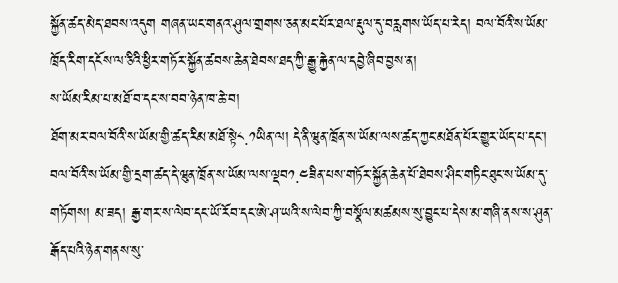སྐྱོན་ཚད་མེད་ཐབས་འདུག གཞན་ཡང་གནའ་ཤུལ་གྲགས་ཅན་མང་པོར་ཐལ་རྡུལ་དུ་བརླགས་ཡོད་པ་རེད། བལ་བོའི་ས་ཡོམ་ཁྲོད་རིག་དངོས་ལ་ཅིའི་ཕྱིར་གཏོར་སྐྱོན་ཚབས་ཆེན་ཐེབས་ཐད་ཀྱི་རྒྱུ་རྐྱེན་ལ་དབྱེ་ཞིབ་བྱས་ན།
ས་ཡོམ་རིམ་པ་མཐོ་བ་དང་ས་བབ་ཉེན་ཁ་ཆེ་བ།
ཐོག་མར་བལ་བོའི་ས་ཡོམ་གྱི་ཚད་རིམ་མཐོ་སྟེ༨.༡ཡིན་ལ། དེ་ནི་ཝུན་ཁྲོན་ས་ཡོམ་ལས་ཚད་ཀྱང་མཐོན་པོར་གྱུར་ཡོད་པ་དང་། བལ་བོའི་ས་ཡོམ་གྱི་དྲག་ཚད་དེ་ཝུན་ཁྲོན་ས་ཡོམ་ལས་ལྡབ༡.༤ཟིན་པས་གཏོར་སྐྱོན་ཆེན་པོ་ཐེབས་ཤིང་གཏིང་ཐུང་ས་ཡོམ་དུ་གཏོགས། མ་ཟད། རྒྱ་གར་ས་ལེབ་དང་ཡོ་རོབ་དང་ཨེ་ཤ་ཡའི་ས་ལེབ་ཀྱི་བསྣོལ་མཚམས་སུ་བྱུང་པ་དེས་མ་གཞི་ནས་ས་ཤུན་རྒོད་པའི་ཉེན་གནས་སུ་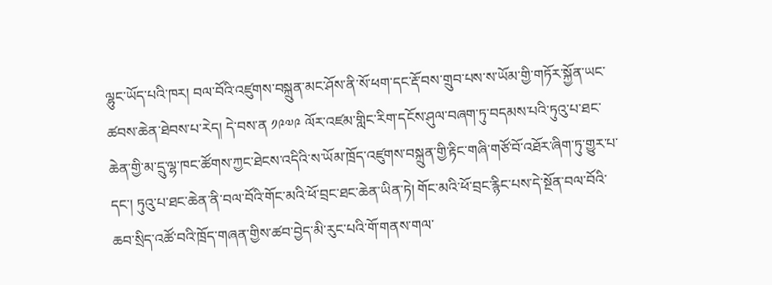ལྷུང་ཡོད་པའི་ཁར། བལ་བོའི་འཛུགས་བསྐྲུན་མང་ཤོས་ནི་སོ་ཕག་དང་རྡོ་བས་གྲུབ་པས་ས་ཡོམ་གྱི་གཏོར་སྐྱོན་ཡང་ཚབས་ཆེན་ཐེབས་པ་རེད། དེ་བས་ན ༡༩༧༩ ལོར་འཛམ་གླིང་རིག་དངོས་ཤུལ་བཞག་ཏུ་བདམས་པའི་ཏུའུ་པ་ཐང་ཆེན་གྱི་མ་དྲུ་ལྷ་ཁང་ཚོགས་ཀྱང་ཐེངས་འདིའི་ས་ཡོམ་ཁྲོད་འཛུགས་བསྐྲུན་གྱི་རྟིང་གཞི་གཙོ་བོ་འཐོར་ཞིག་ཏུ་གྱུར་པ་དང་། ཏུའུ་པ་ཐང་ཆེན་ནི་བལ་བོའི་གོང་མའི་ཕོ་བྲང་ཐང་ཆེན་ཡིན་ཏེ། གོང་མའི་ཕོ་བྲང་རྙིང་པས་དེ་སྔོན་བལ་བོའི་ཆབ་སྲིད་འཚོ་བའི་ཁྲོད་གཞན་གྱིས་ཚབ་བྱེད་མི་རུང་པའི་གོ་གནས་གལ་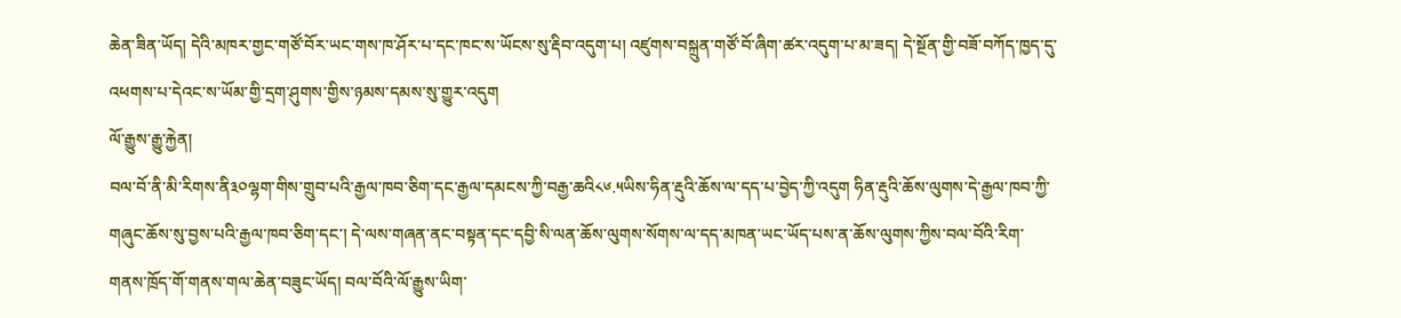ཆེན་ཟིན་ཡོད། དེའི་མཁར་གྱང་གཙོ་བོར་ཡང་གས་ཁ་ཤོར་པ་དང་ཁང་ས་ཡོངས་སུ་རྡིབ་འདུག་པ། འཛུགས་བསྐྲུན་གཙོ་བོ་ཞིག་ཚར་འདུག་པ་མ་ཟད། དེ་སྔོན་གྱི་བཟོ་བཀོད་ཁྱད་དུ་འཕགས་པ་དེའང་ས་ཡོམ་གྱི་དྲག་ཤུགས་གྱིས་ཉམས་དམས་སུ་གྱུར་འདུག
ལོ་རྒྱུས་རྒྱུ་རྐྱེན།
བལ་བོ་ནི་མི་རིགས་ནི༣༠ལྷག་གིས་གྲུབ་པའི་རྒྱལ་ཁབ་ཅིག་དང་རྒྱལ་དམངས་ཀྱི་བརྒྱ་ཆའི༨༦.༥ཡིས་ཧིན་རྡུའི་ཆོས་ལ་དད་པ་བྱེད་ཀྱི་འདུག ཧིན་རྡུའི་ཆོས་ལུགས་དེ་རྒྱལ་ཁབ་ཀྱི་གཞུང་ཆོས་སུ་བྱས་པའི་རྒྱལ་ཁབ་ཅིག་དང་། དེ་ལས་གཞན་ནང་བསྟན་དང་དབྱི་སི་ལན་ཆོས་ལུགས་སོགས་ལ་དད་མཁན་ཡང་ཡོད་པས་ན་ཆོས་ལུགས་ཀྱིས་བལ་བོའི་རིག་གནས་ཁྲོད་གོ་གནས་གལ་ཆེན་བཟུང་ཡོད། བལ་བོའི་ལོ་རྒྱུས་ཡིག་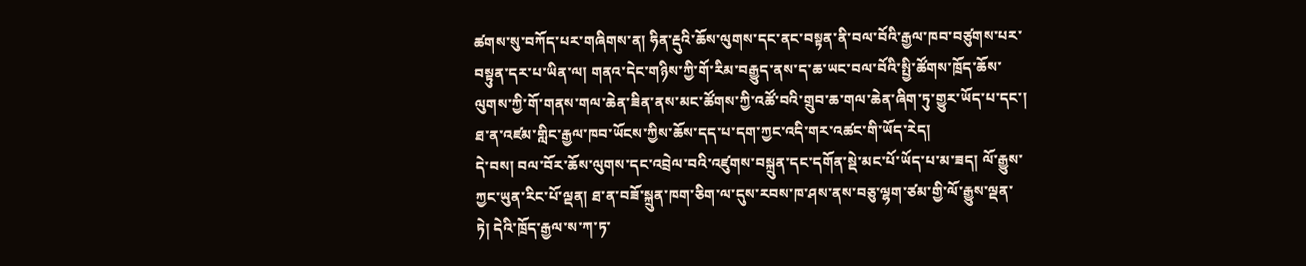ཚགས་སུ་བཀོད་པར་གཞིགས་ན། ཧིན་རྡུའི་ཆོས་ལུགས་དང་ནང་བསྟན་ནི་བལ་བོའི་རྒྱལ་ཁབ་བཙུགས་པར་བསྟུན་དར་པ་ཡིན་ལ། གནའ་དེང་གཉིས་ཀྱི་གོ་རིམ་བརྒྱུད་ནས་ད་ཆ་ཡང་བལ་བོའི་སྤྱི་ཚོགས་ཁྲོད་ཆོས་ལུགས་ཀྱི་གོ་གནས་གལ་ཆེན་ཟིན་ནས་མང་ཚོགས་ཀྱི་འཚོ་བའི་གྲུབ་ཆ་གལ་ཆེན་ཞིག་ཏུ་གྱུར་ཡོད་པ་དང་། ཐ་ན་འཛམ་གླིང་རྒྱལ་ཁབ་ཡོངས་ཀྱིས་ཆོས་དད་པ་དག་ཀྱང་འདི་གར་འཚང་གི་ཡོད་རེད།
དེ་བས། བལ་བོར་ཆོས་ལུགས་དང་འབྲེལ་བའི་འཛུགས་བསྐྲུན་དང་དགོན་སྡེ་མང་པོ་ཡོད་པ་མ་ཟད། ལོ་རྒྱུས་ཀྱང་ཡུན་རིང་པོ་ལྡན། ཐ་ན་བཟོ་སྐྲུན་ཁག་ཅིག་ལ་དུས་རབས་ཁ་ཤས་ནས་བཅུ་ལྷག་ཙམ་གྱི་ལོ་རྒྱུས་ལྡན་ཏེ། དེའི་ཁྲོད་རྒྱལ་ས་ཀ་ཏ་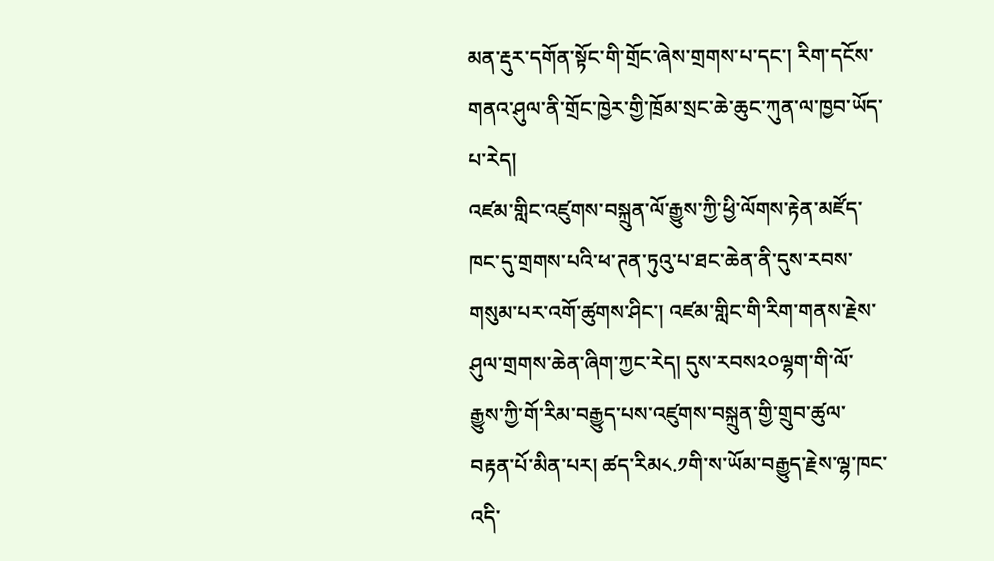མན་རྡུར་དགོན་སྟོང་གི་གྲོང་ཞེས་གྲགས་པ་དང་། རིག་དངོས་གནའ་ཤུལ་ནི་གྲོང་ཁྱེར་གྱི་ཁྲོམ་སྲང་ཆེ་ཆུང་ཀུན་ལ་ཁྱབ་ཡོད་པ་རེད།
འཛམ་གླིང་འཛུགས་བསྐྲུན་ལོ་རྒྱུས་ཀྱི་ཕྱི་ལོགས་རྟེན་མཛོད་ཁང་དུ་གྲགས་པའི་ཕ་ཊན་ཏུའུ་པ་ཐང་ཆེན་ནི་དུས་རབས་གསུམ་པར་འགོ་ཚུགས་ཤིང་། འཛམ་གླིང་གི་རིག་གནས་རྗེས་ཤུལ་གྲགས་ཆེན་ཞིག་ཀྱང་རེད། དུས་རབས༢༠ལྷག་གི་ལོ་རྒྱུས་ཀྱི་གོ་རིམ་བརྒྱུད་པས་འཛུགས་བསྐྲུན་གྱི་གྲུབ་ཚུལ་བརྟན་པོ་མིན་པར། ཚད་རིམ༨.༡གི་ས་ཡོམ་བརྒྱུད་རྗེས་ལྷ་ཁང་འདི་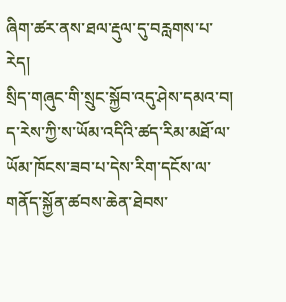ཞིག་ཚར་ནས་ཐལ་རྡུལ་དུ་བརླགས་པ་རེད།
སྲིད་གཞུང་གི་སྲུང་སྐྱོབ་འདུ་ཤེས་དམའ་བ།
ད་རེས་ཀྱི་ས་ཡོམ་འདིའི་ཚད་རིམ་མཐོ་ལ་ཡོམ་ཁོངས་ཟབ་པ་དེས་རིག་དངོས་ལ་གནོད་སྐྱོན་ཚབས་ཆེན་ཐེབས་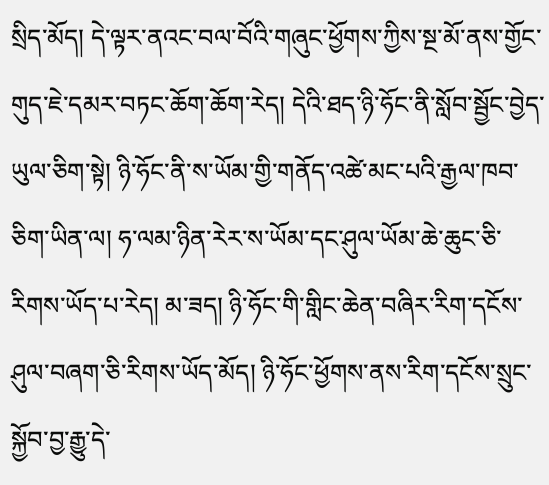སྲིད་མོད། དེ་ལྟར་ནའང་བལ་བོའི་གཞུང་ཕྱོགས་ཀྱིས་སྔ་མོ་ནས་གྱོང་གུད་ཇེ་དམར་བཏང་ཆོག་ཆོག་རེད། དེའི་ཐད་ཉི་ཧོང་ནི་སློབ་སྦྱོང་བྱེད་ཡུལ་ཅིག་སྟེ། ཉི་ཧོང་ནི་ས་ཡོམ་གྱི་གནོད་འཚེ་མང་པའི་རྒྱལ་ཁབ་ཅིག་ཡིན་ལ། ཧ་ལམ་ཉིན་རེར་ས་ཡོམ་དང་ཤུལ་ཡོམ་ཆེ་ཆུང་ཅི་རིགས་ཡོད་པ་རེད། མ་ཟད། ཉི་ཧོང་གི་གླིང་ཆེན་བཞིར་རིག་དངོས་ཤུལ་བཞག་ཅི་རིགས་ཡོད་མོད། ཉི་ཧོང་ཕྱོགས་ནས་རིག་དངོས་སྲུང་སྐྱོབ་བྱ་རྒྱུ་དེ་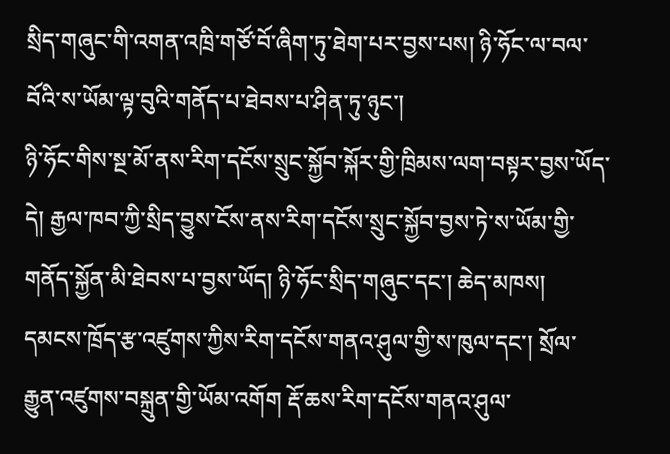སྲིད་གཞུང་གི་འགན་འཁྲི་གཙོ་བོ་ཞིག་ཏུ་ཐེག་པར་བྱས་པས། ཉི་ཧོང་ལ་བལ་བོའི་ས་ཡོམ་ལྟ་བུའི་གནོད་པ་ཐེབས་པ་ཤིན་ཏུ་ཉུང་།
ཉི་ཧོང་གིས་སྔ་མོ་ནས་རིག་དངོས་སྲུང་སྐྱོབ་སྐོར་གྱི་ཁྲིམས་ལག་བསྟར་བྱས་ཡོད་དེ། རྒྱལ་ཁབ་ཀྱི་སྲིད་བྱུས་ངོས་ནས་རིག་དངོས་སྲུང་སྐྱོབ་བྱས་ཏེ་ས་ཡོམ་གྱི་གནོད་སྐྱོན་མི་ཐེབས་པ་བྱས་ཡོད། ཉི་ཧོང་སྲིད་གཞུང་དང་། ཆེད་མཁས། དམངས་ཁྲོད་རྩ་འཛུགས་ཀྱིས་རིག་དངོས་གནའ་ཤུལ་གྱི་ས་ཁུལ་དང་། སྲོལ་རྒྱུན་འཛུགས་བསྐྲུན་གྱི་ཡོམ་འགོག རྡོ་ཆས་རིག་དངོས་གནའ་ཤུལ་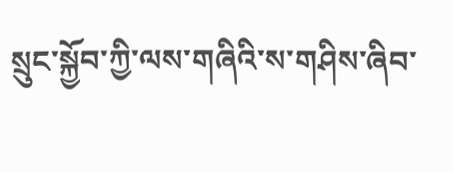སྲུང་སྐྱོབ་ཀྱི་ལས་གཞིའི་ས་གཤིས་ཞིབ་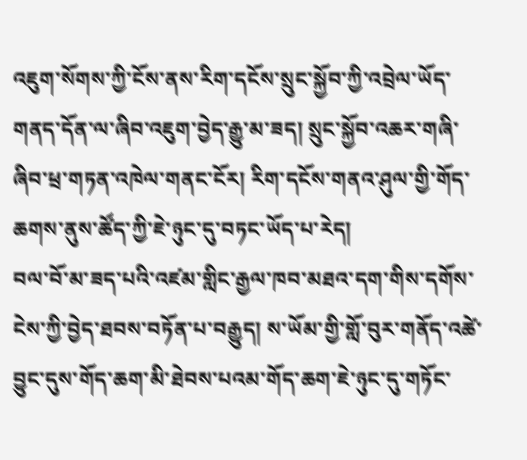འཇུག་སོགས་ཀྱི་ངོས་ནས་རིག་དངོས་སྲུང་སྐྱོབ་ཀྱི་འབྲེལ་ཡོད་གནད་དོན་ལ་ཞིབ་འཇུག་བྱེད་རྒྱུ་མ་ཟད། སྲུང་སྐྱོབ་འཆར་གཞི་ཞིབ་ཕྲ་གཏན་འཁེལ་གནང་ངོར། རིག་དངོས་གནའ་ཤུལ་གྱི་གོད་ཆགས་ནུས་ཚོད་ཀྱི་ཇེ་ཉུང་དུ་བཏང་ཡོད་པ་རེད།
བལ་བོ་མ་ཟད་པའི་འཛམ་གླིང་རྒྱལ་ཁབ་མཐའ་དག་གིས་དགོས་ངེས་ཀྱི་བྱེད་ཐབས་བཏོན་པ་བརྒྱུད། ས་ཡོམ་གྱི་གློ་བུར་གནོད་འཚེ་བྱུང་དུས་གོད་ཆག་མི་ཐེབས་པའམ་གོད་ཆག་ཇེ་ཉུང་དུ་གཏོང་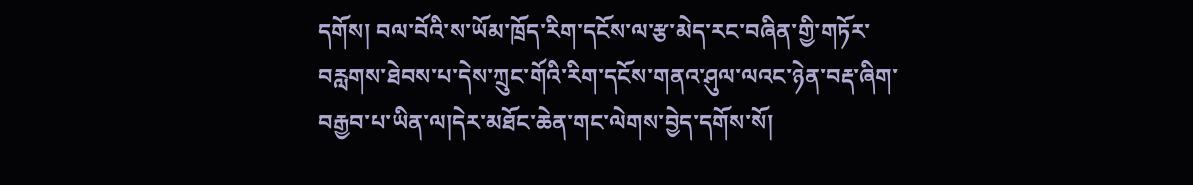དགོས། བལ་བོའི་ས་ཡོམ་ཁྲོད་རིག་དངོས་ལ་རྩ་མེད་རང་བཞིན་གྱི་གཏོར་བརླགས་ཐེབས་པ་དེས་ཀྲུང་གོའི་རིག་དངོས་གནའ་ཤུལ་ལའང་ཉེན་བརྡ་ཞིག་བརྒྱབ་པ་ཡིན་ལ།དེར་མཐོང་ཆེན་གང་ལེགས་བྱེད་དགོས་སོ།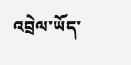འབྲེལ་ཡོད་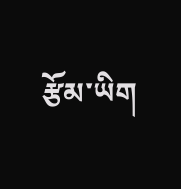རྩོམ་ཡིག